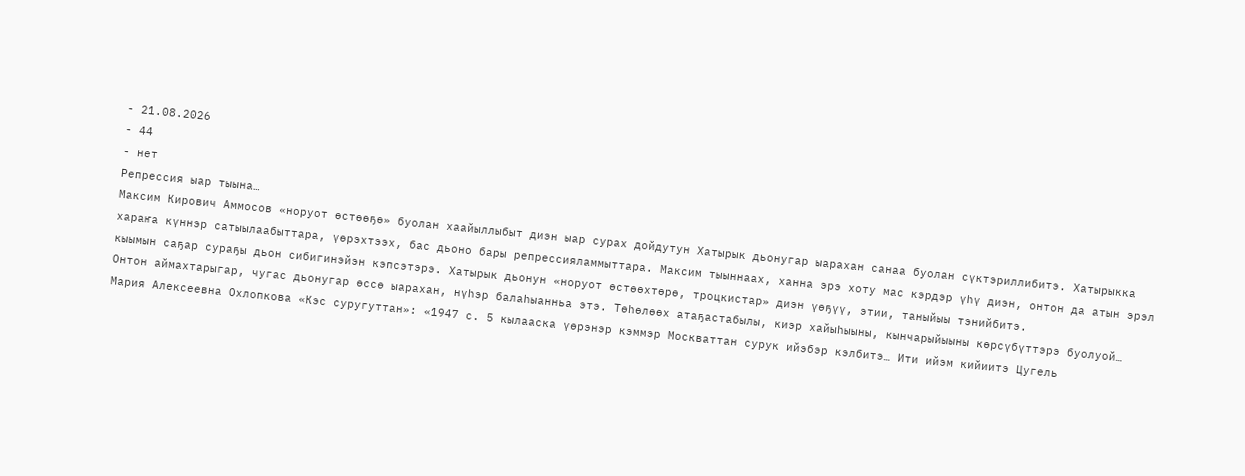- 21.08.2026
- 44
- нет
Репрессия ыар тыына…
Максим Кирович Аммосов «норуот өстөөҕө» буолан хаайыллыбыт диэн ыар сурах дойдутун Хатырык дьонугар ыарахан санаа буолан сүктэриллибитэ. Хатырыкка хараҥа күннэр сатыылаабыттара, үөрэхтээх, бас дьоно бары репрессияламмыттара. Максим тыыннаах, ханна эрэ хоту мас кэрдэр үһү диэн, онтон да атын эрэл кыымын саҕар сураҕы дьон сибигинэйэн кэпсэтэрэ. Хатырык дьонун «норуот өстөөхтөрө, троцкистар» диэн үөҕүү, этии, таныйыы тэнийбитэ.
Онтон аймахтарыгар, чугас дьонугар өссө ыарахан, нүһэр балаһыанньа этэ. Төһөлөөх атаҕастабылы, киэр хайыһыыны, кынчарыйыыны көрсүбүттэрэ буолуой…
Мария Алексеевна Охлопкова «Кэс суругуттан»: «1947 с. 5 кылааска үөрэнэр кэммэр Москваттан сурук ийэбэр кэлбитэ… Ити ийэм кийиитэ Цугель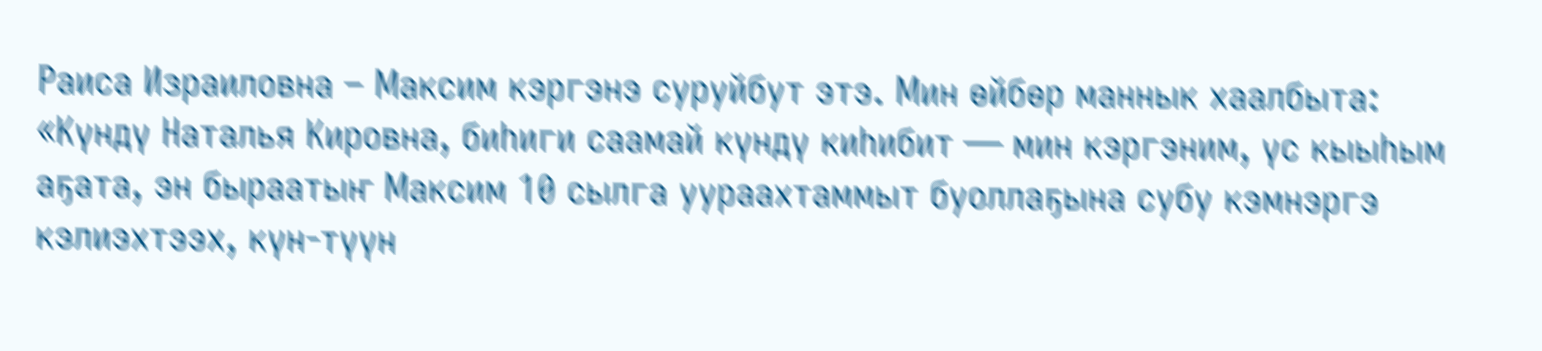Раиса Израиловна – Максим кэргэнэ суруйбут этэ. Мин өйбөр маннык хаалбыта: «Күндү Наталья Кировна, биһиги саамай күндү киһибит — мин кэргэним, үс кыыһым аҕата, эн быраатыҥ Максим 10 сылга уураахтаммыт буоллаҕына субу кэмнэргэ кэлиэхтээх, күн-түүн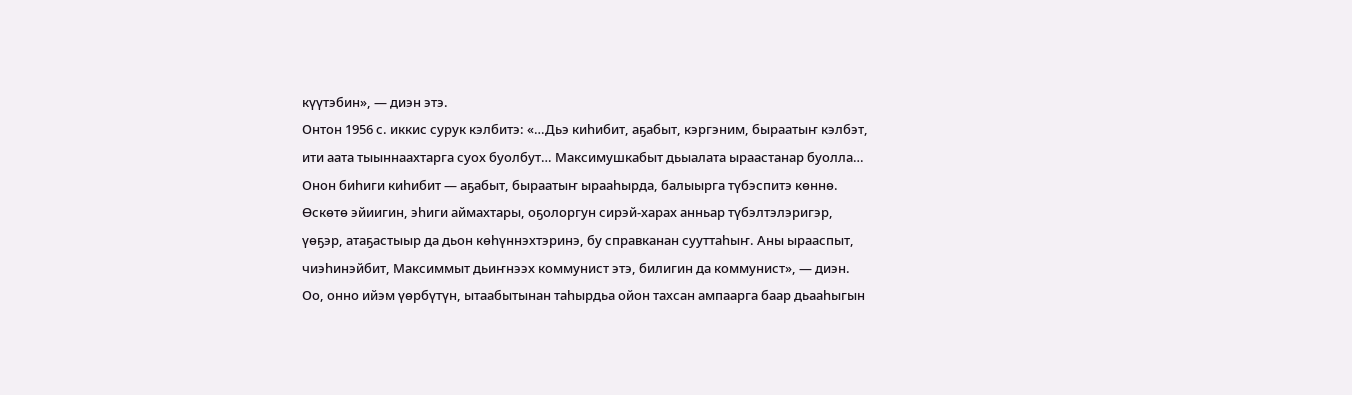күүтэбин», — диэн этэ.
Онтон 1956 с. иккис сурук кэлбитэ: «…Дьэ киһибит, аҕабыт, кэргэним, быраатыҥ кэлбэт, ити аата тыыннаахтарга суох буолбут… Максимушкабыт дьыалата ыраастанар буолла… Онон биһиги киһибит — аҕабыт, быраатыҥ ырааһырда, балыырга түбэспитэ көннө. Өскөтө эйиигин, эһиги аймахтары, оҕолоргун сирэй-харах анньар түбэлтэлэригэр, үөҕэр, атаҕастыыр да дьон көһүннэхтэринэ, бу справканан сууттаһыҥ. Аны ырааспыт, чиэһинэйбит, Максиммыт дьиҥнээх коммунист этэ, билигин да коммунист», — диэн.
Оо, онно ийэм үөрбүтүн, ытаабытынан таһырдьа ойон тахсан ампаарга баар дьааһыгын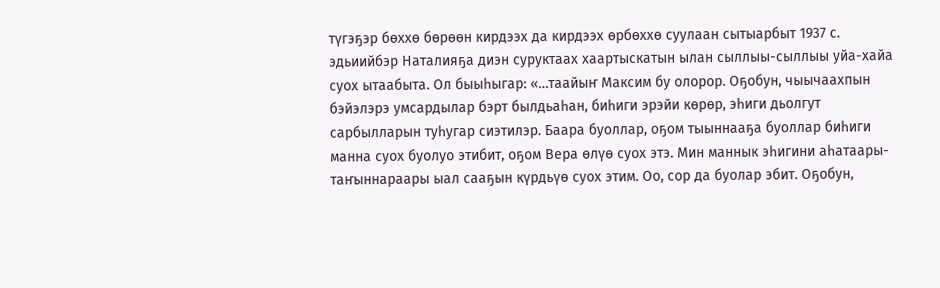түгэҕэр бөххө бөрөөн кирдээх да кирдээх өрбөххө суулаан сытыарбыт 1937 с. эдьиийбэр Наталияҕа диэн суруктаах хаартыскатын ылан сыллыы-сыллыы уйа-хайа суох ытаабыта. Ол быыһыгар: «…таайыҥ Максим бу олорор. Оҕобун, чыычаахпын бэйэлэрэ умсардылар бэрт былдьаһан, биһиги эрэйи көрөр, эһиги дьолгут сарбылларын туһугар сиэтилэр. Баара буоллар, оҕом тыыннааҕа буоллар биһиги манна суох буолуо этибит, оҕом Вера өлүө суох этэ. Мин маннык эһигини аһатаары-таҥыннараары ыал сааҕын күрдьүө суох этим. Оо, сор да буолар эбит. Оҕобун,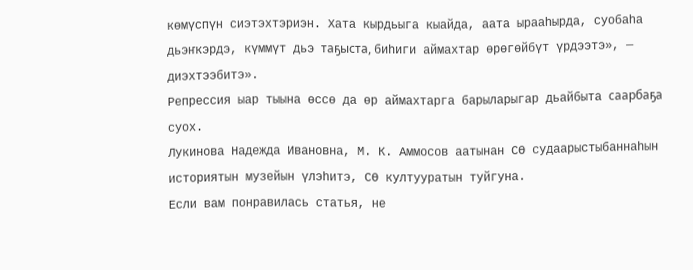көмүспүн сиэтэхтэриэн. Хата кырдьыга кыайда, аата ырааһырда, суобаһа дьэҥкэрдэ, күммүт дьэ таҕыста, биһиги аймахтар өрөгөйбүт үрдээтэ», — диэхтээбитэ».
Репрессия ыар тыына өссө да өр аймахтарга барыларыгар дьайбыта саарбаҕа суох.
Лукинова Надежда Ивановна, М. К. Аммосов аатынан СӨ судаарыстыбаннаһын историятын музейын үлэһитэ, СӨ култууратын туйгуна.
Если вам понравилась статья, не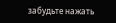забудьте нажать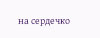на сердечко